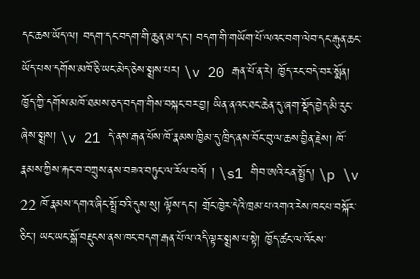དང་ཆས་ཡོད་ལ། བདག་དང་བདག་གི་ཆུན་མ་དང་། བདག་གི་གཡོག་པོ་ལའང་བག་ལེབ་དང་རྒུན་ཆང་ཡོད་པས་དགོས་མཁོ་ཅི་ཡང་མེད་ཅེས་སྨྲས་པར། \v 20 རྒན་པོ་ན་རེ། ཁྱོད་རང་བདེ་བར་སྨོན། ཁྱོད་ཀྱི་དགོས་མཁོ་ཐམས་ཅད་བདག་གིས་བསྐང་བར་བྱ། ཡིན་ནའང་ཐང་ཆེན་དུ་ཞག་སྡོད་བྱེད་མི་རུང་ཞེས་སྨྲས། \v 21 དེ་ནས་རྒན་པོས་ཁོ་རྣམས་ཁྱིམ་དུ་ཁྲིད་ནས་བོང་བུ་ལ་ཆས་བྱིན་རྗེས། ཁོ་རྣམས་ཀྱིས་རྐང་བ་བཀྲུས་ནས་བཟའ་བཏུང་ལ་རོལ་བའོ། ། \s1 གིབ་ཨའི་ངན་སྤྱོད། \p \v 22 ཁོ་རྣམས་དགའ་ཞིང་སྤྲོ་བའི་དུས་སུ། ལྟོས་དང་། གྲོང་ཁྱེར་དེའི་ཁྲམ་པ་འགའ་རེས་ཁང་པ་བསྐོར་ཅིང་། ཡང་ཡང་སྒོ་བརྡུངས་ནས་ཁང་བདག་རྒན་པོ་ལ་འདི་ལྟར་སྨྲས་པ་སྟེ། ཁྱོད་ཚང་ལ་འོངས་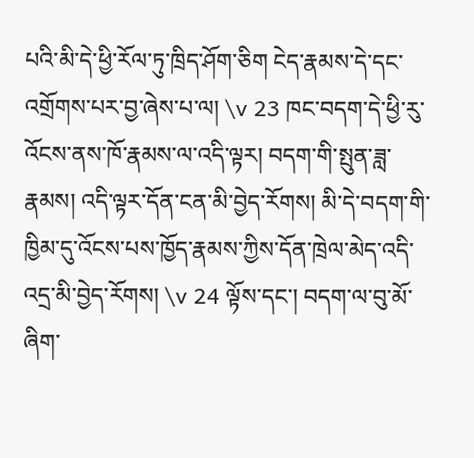པའི་མི་དེ་ཕྱི་རོལ་ཏུ་ཁྲིད་ཤོག་ཅིག ངེད་རྣམས་དེ་དང་འགྲོགས་པར་བྱ་ཞེས་པ་ལ། \v 23 ཁང་བདག་དེ་ཕྱི་རུ་འོངས་ནས་ཁོ་རྣམས་ལ་འདི་ལྟར། བདག་གི་སྤུན་ཟླ་རྣམས། འདི་ལྟར་དོན་ངན་མི་བྱེད་རོགས། མི་དེ་བདག་གི་ཁྱིམ་དུ་འོངས་པས་ཁྱོད་རྣམས་ཀྱིས་དོན་ཁྲེལ་མེད་འདི་འདྲ་མི་བྱེད་རོགས། \v 24 ལྟོས་དང་། བདག་ལ་བུ་མོ་ཞིག་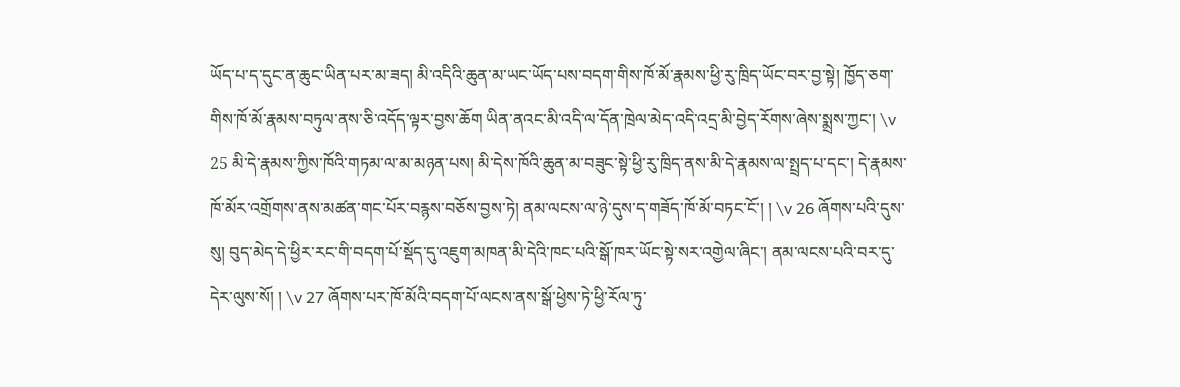ཡོད་པ་ད་དུང་ན་ཆུང་ཡིན་པར་མ་ཟད། མི་འདིའི་ཆུན་མ་ཡང་ཡོད་པས་བདག་གིས་ཁོ་མོ་རྣམས་ཕྱི་རུ་ཁྲིད་ཡོང་བར་བྱ་སྟེ། ཁྱོད་ཅག་གིས་ཁོ་མོ་རྣམས་བཏུལ་ནས་ཅི་འདོད་ལྟར་བྱས་ཆོག ཡིན་ནའང་མི་འདི་ལ་དོན་ཁྲེལ་མེད་འདི་འདྲ་མི་བྱེད་རོགས་ཞེས་སྨྲས་ཀྱང་། \v 25 མི་དེ་རྣམས་ཀྱིས་ཁོའི་གཏམ་ལ་མ་མཉན་པས། མི་དེས་ཁོའི་ཆུན་མ་བཟུང་སྟེ་ཕྱི་རུ་ཁྲིད་ནས་མི་དེ་རྣམས་ལ་སྤྲད་པ་དང་། དེ་རྣམས་ཁོ་མོར་འགྲོགས་ནས་མཚན་གང་པོར་བརྙས་བཅོས་བྱས་ཏེ། ནམ་ལངས་ལ་ཉེ་དུས་ད་གཟོད་ཁོ་མོ་བཏང་ངོ་། ། \v 26 ཞོགས་པའི་དུས་སུ། བུད་མེད་དེ་ཕྱིར་རང་གི་བདག་པོ་སྡོད་དུ་འཇུག་མཁན་མི་དེའི་ཁང་པའི་སྒོ་ཁར་ཡོང་སྟེ་སར་འགྱེལ་ཞིང་། ནམ་ལངས་པའི་བར་དུ་དེར་ལུས་སོ། ། \v 27 ཞོགས་པར་ཁོ་མོའི་བདག་པོ་ལངས་ནས་སྒོ་ཕྱེས་ཏེ་ཕྱི་རོལ་ཏུ་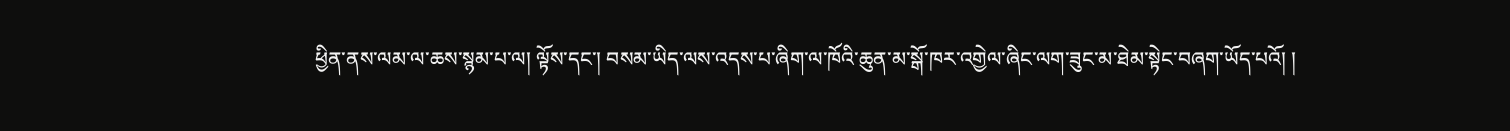ཕྱིན་ནས་ལམ་ལ་ཆས་སྙམ་པ་ལ། ལྟོས་དང་། བསམ་ཡིད་ལས་འདས་པ་ཞིག་ལ་ཁོའི་ཆུན་མ་སྒོ་ཁར་འགྱེལ་ཞིང་ལག་ཟུང་མ་ཐེམ་སྟེང་བཞག་ཡོད་པའོ། །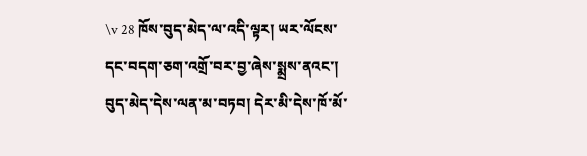\v 28 ཁོས་བུད་མེད་ལ་འདི་ལྟར། ཡར་ལོངས་དང་བདག་ཅག་འགྲོ་བར་བྱ་ཞེས་སྨྲས་ནའང་། བུད་མེད་དེས་ལན་མ་བཏབ། དེར་མི་དེས་ཁོ་མོ་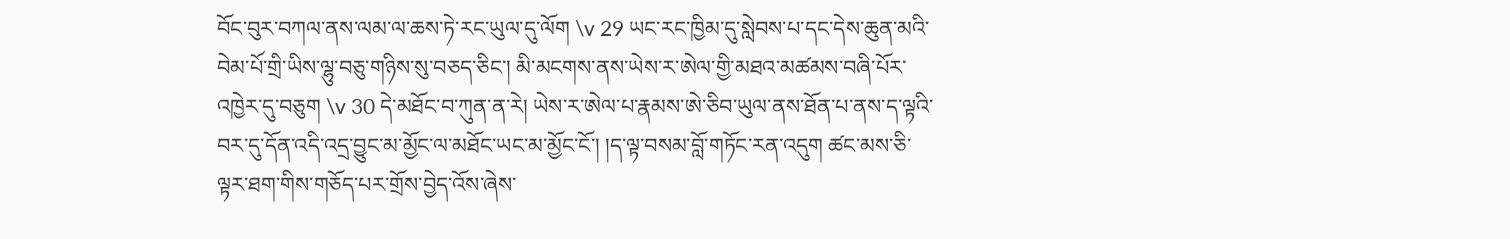བོང་བུར་བཀལ་ནས་ལམ་ལ་ཆས་ཏེ་རང་ཡུལ་དུ་ལོག \v 29 ཡང་རང་ཁྱིམ་དུ་སླེབས་པ་དང་དེས་ཆུན་མའི་བེམ་པོ་གྲི་ཡིས་ལྷུ་བཅུ་གཉིས་སུ་བཅད་ཅིང་། མི་མངགས་ནས་ཡེས་ར་ཨེལ་གྱི་མཐའ་མཚམས་བཞི་པོར་འཁྱེར་དུ་བཅུག \v 30 དེ་མཐོང་བ་ཀུན་ན་རེ། ཡེས་ར་ཨེལ་པ་རྣམས་ཨེ་ཅིབ་ཡུལ་ནས་ཐོན་པ་ནས་ད་ལྟའི་བར་དུ་དོན་འདི་འདྲ་བྱུང་མ་མྱོང་ལ་མཐོང་ཡང་མ་མྱོང་ངོ་། །ད་ལྟ་བསམ་བློ་གཏོང་རན་འདུག ཚང་མས་ཅི་ལྟར་ཐག་གིས་གཅོད་པར་གྲོས་བྱེད་འོས་ཞེས་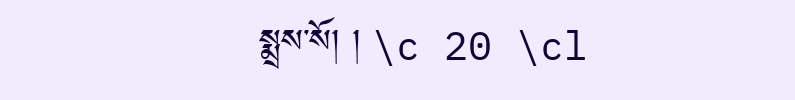སྨྲས་སོ། ། \c 20 \cl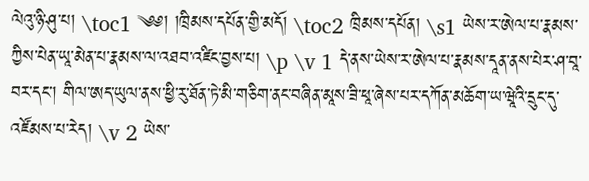ལེའུ་ཉི་ཤུ་པ། \toc1 ༄༅། །ཁྲིམས་དཔོན་གྱི་མདོ། \toc2 ཁྲིམས་དཔོན། \s1 ཡེས་ར་ཨེལ་པ་རྣམས་ཀྱིས་པེན་ཡཱ་མེན་པ་རྣམས་ལ་འཐབ་འཛིང་བྱས་པ། \p \v 1 དེ་ནས་ཡེས་ར་ཨེལ་པ་རྣམས་དཱན་ནས་པེར་ཤ་བཱ་བར་དང་། གིལ་ཨད་ཡུལ་ནས་ཕྱི་རུ་ཐོན་ཏེ་མི་གཅིག་ནང་བཞིན་མཱས་ཟི་ཕཱ་ཞེས་པར་དཀོན་མཆོག་ཡ་ཝཱེའི་དྲུང་དུ་འཛོམས་པ་རེད། \v 2 ཡེས་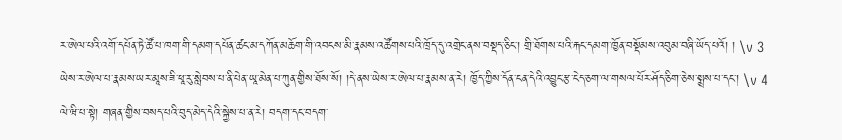ར་ཨེལ་པའི་འགོ་དཔོན་ཏེ་ཚོ་པ་ཁག་གི་དམག་དཔོན་ཚང་མ་དཀོན་མཆོག་གི་འབངས་མི་རྣམས་འཚོགས་པའི་ཁྲོད་དུ་འགྲེང་ནས་བསྡད་ཅིང་། གྲི་ཐོགས་པའི་རྐང་དམག་ཁྱོན་བསྡོམས་འབུམ་བཞི་ཡོད་པའོ། ། \v 3 ཡེས་ར་ཨེལ་པ་རྣམས་ཡར་མཱས་ཟི་ཕཱ་རུ་སླེབས་པ་ནི་པེན་ཡཱ་མེན་པ་ཀུན་གྱིས་ཐོས་སོ། །དེ་ནས་ཡེས་ར་ཨེལ་པ་རྣམས་ན་རེ། ཁྱོད་ཀྱིས་དོན་ངན་དེའི་འབྱུང་རྩ་ངེད་ཅག་ལ་གསལ་པོར་ཤོད་ཅིག་ཅེས་སྨྲས་པ་དང་། \v 4 ལེ་ཝི་པ་སྟེ། གཞན་གྱིས་བསད་པའི་བུད་མེད་དེའི་སྐྱེས་པ་ན་རེ། བདག་དང་བདག་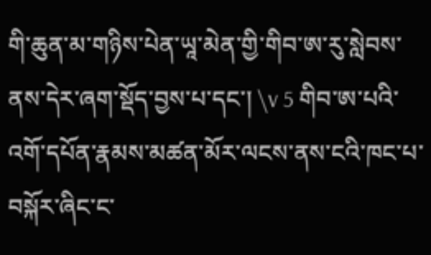གི་ཆུན་མ་གཉིས་པེན་ཡཱ་མེན་གྱི་གིབ་ཨ་རུ་སླེབས་ནས་དེར་ཞག་སྡོད་བྱས་པ་དང་། \v 5 གིབ་ཨ་པའི་འགོ་དཔོན་རྣམས་མཚན་མོར་ལངས་ནས་ངའི་ཁང་པ་བསྐོར་ཞིང་ང་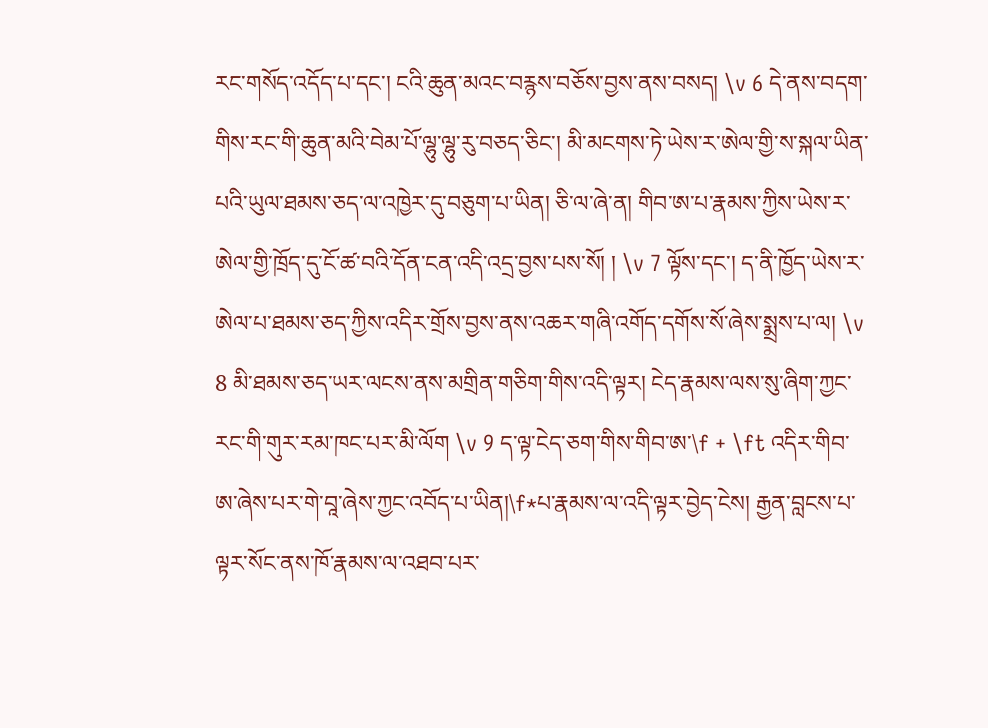རང་གསོད་འདོད་པ་དང་། ངའི་ཆུན་མའང་བརྙས་བཅོས་བྱས་ནས་བསད། \v 6 དེ་ནས་བདག་གིས་རང་གི་ཆུན་མའི་བེམ་པོ་ལྷུ་ལྷུ་རུ་བཅད་ཅིང་། མི་མངགས་ཏེ་ཡེས་ར་ཨེལ་གྱི་ས་སྐལ་ཡིན་པའི་ཡུལ་ཐམས་ཅད་ལ་འཁྱེར་དུ་བཅུག་པ་ཡིན། ཅི་ལ་ཞེ་ན། གིབ་ཨ་པ་རྣམས་ཀྱིས་ཡེས་ར་ཨེལ་གྱི་ཁྲོད་དུ་ངོ་ཚ་བའི་དོན་ངན་འདི་འདྲ་བྱས་པས་སོ། ། \v 7 ལྟོས་དང་། ད་ནི་ཁྱོད་ཡེས་ར་ཨེལ་པ་ཐམས་ཅད་ཀྱིས་འདིར་གྲོས་བྱས་ནས་འཆར་གཞི་འགོད་དགོས་སོ་ཞེས་སྨྲས་པ་ལ། \v 8 མི་ཐམས་ཅད་ཡར་ལངས་ནས་མགྲིན་གཅིག་གིས་འདི་ལྟར། ངེད་རྣམས་ལས་སུ་ཞིག་ཀྱང་རང་གི་གུར་རམ་ཁང་པར་མི་ལོག \v 9 ད་ལྟ་ངེད་ཅག་གིས་གིབ་ཨ་\f + \ft འདིར་གིབ་ཨ་ཞེས་པར་གེ་བཱ་ཞེས་ཀྱང་འབོད་པ་ཡིན།\f*པ་རྣམས་ལ་འདི་ལྟར་བྱེད་ངེས། རྒྱན་བླངས་པ་ལྟར་སོང་ནས་ཁོ་རྣམས་ལ་འཐབ་པར་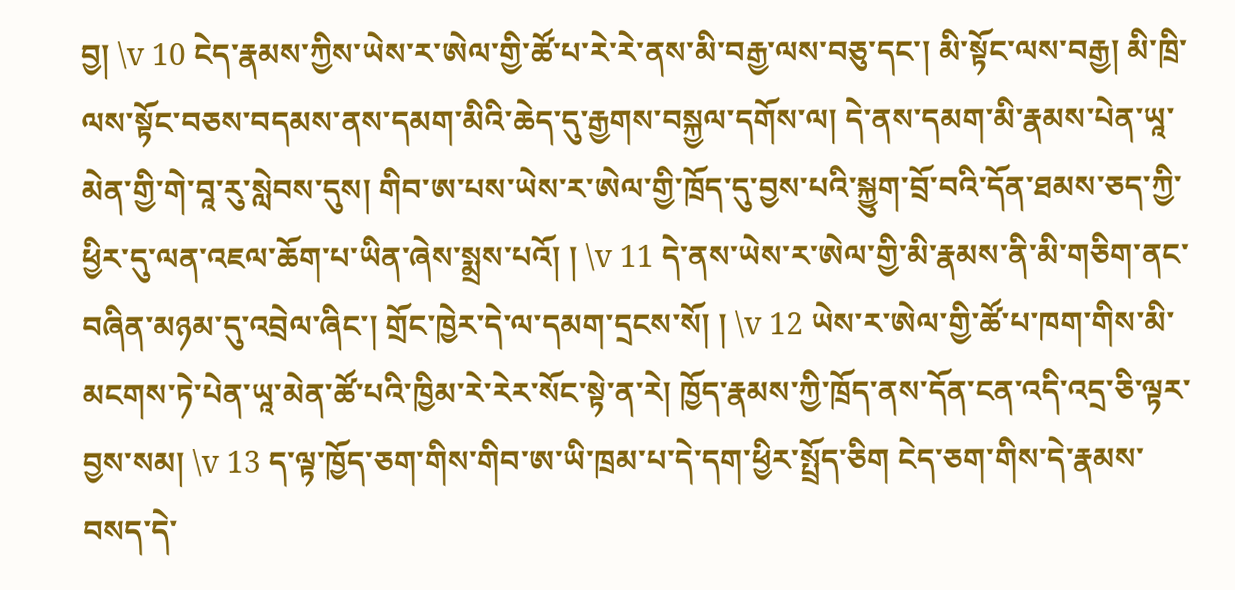བྱ། \v 10 ངེད་རྣམས་ཀྱིས་ཡེས་ར་ཨེལ་གྱི་ཚོ་པ་རེ་རེ་ནས་མི་བརྒྱ་ལས་བཅུ་དང་། མི་སྟོང་ལས་བརྒྱ། མི་ཁྲི་ལས་སྟོང་བཅས་བདམས་ནས་དམག་མིའི་ཆེད་དུ་རྒྱགས་བསྐྱལ་དགོས་ལ། དེ་ནས་དམག་མི་རྣམས་པེན་ཡཱ་མེན་གྱི་གེ་བཱ་རུ་སླེབས་དུས། གིབ་ཨ་པས་ཡེས་ར་ཨེལ་གྱི་ཁྲོད་དུ་བྱས་པའི་སྐྱུག་བྲོ་བའི་དོན་ཐམས་ཅད་ཀྱི་ཕྱིར་དུ་ལན་འཇལ་ཆོག་པ་ཡིན་ཞེས་སྨྲས་པའོ། ། \v 11 དེ་ནས་ཡེས་ར་ཨེལ་གྱི་མི་རྣམས་ནི་མི་གཅིག་ནང་བཞིན་མཉམ་དུ་འབྲེལ་ཞིང་། གྲོང་ཁྱེར་དེ་ལ་དམག་དྲངས་སོ། ། \v 12 ཡེས་ར་ཨེལ་གྱི་ཚོ་པ་ཁག་གིས་མི་མངགས་ཏེ་པེན་ཡཱ་མེན་ཚོ་པའི་ཁྱིམ་རེ་རེར་སོང་སྟེ་ན་རེ། ཁྱོད་རྣམས་ཀྱི་ཁྲོད་ནས་དོན་ངན་འདི་འདྲ་ཅི་ལྟར་བྱས་སམ། \v 13 ད་ལྟ་ཁྱོད་ཅག་གིས་གིབ་ཨ་ཡི་ཁྲམ་པ་དེ་དག་ཕྱིར་སྤྲོད་ཅིག ངེད་ཅག་གིས་དེ་རྣམས་བསད་དེ་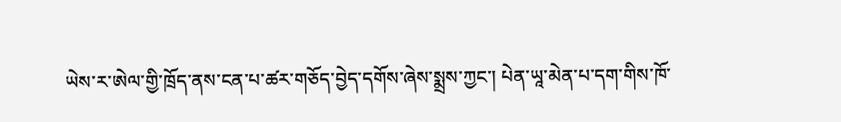ཡེས་ར་ཨེལ་གྱི་ཁྲོད་ནས་ངན་པ་ཚར་གཅོད་བྱེད་དགོས་ཞེས་སྨྲས་ཀྱང་། པེན་ཡཱ་མེན་པ་དག་གིས་ཁོ་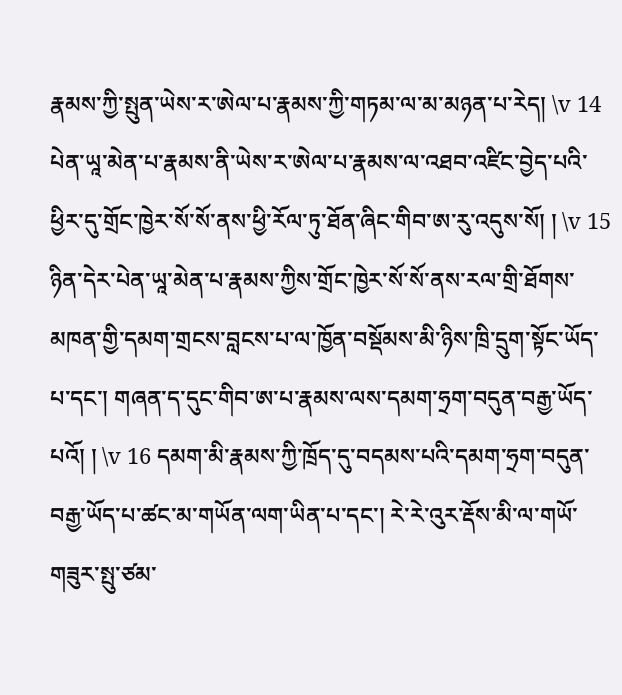རྣམས་ཀྱི་སྤུན་ཡེས་ར་ཨེལ་པ་རྣམས་ཀྱི་གཏམ་ལ་མ་མཉན་པ་རེད། \v 14 པེན་ཡཱ་མེན་པ་རྣམས་ནི་ཡེས་ར་ཨེལ་པ་རྣམས་ལ་འཐབ་འཛིང་བྱེད་པའི་ཕྱིར་དུ་གྲོང་ཁྱེར་སོ་སོ་ནས་ཕྱི་རོལ་ཏུ་ཐོན་ཞིང་གིབ་ཨ་རུ་འདུས་སོ། ། \v 15 ཉིན་དེར་པེན་ཡཱ་མེན་པ་རྣམས་ཀྱིས་གྲོང་ཁྱེར་སོ་སོ་ནས་རལ་གྲི་ཐོགས་མཁན་གྱི་དམག་གྲངས་བླངས་པ་ལ་ཁྱོན་བསྡོམས་མི་ཉིས་ཁྲི་དྲུག་སྟོང་ཡོད་པ་དང་། གཞན་ད་དུང་གིབ་ཨ་པ་རྣམས་ལས་དམག་ཧྲག་བདུན་བརྒྱ་ཡོད་པའོ། ། \v 16 དམག་མི་རྣམས་ཀྱི་ཁྲོད་དུ་བདམས་པའི་དམག་ཧྲག་བདུན་བརྒྱ་ཡོད་པ་ཚང་མ་གཡོན་ལག་ཡིན་པ་དང་། རེ་རེ་འུར་རྡོས་མི་ལ་གཡོ་གཟུར་སྤུ་ཙམ་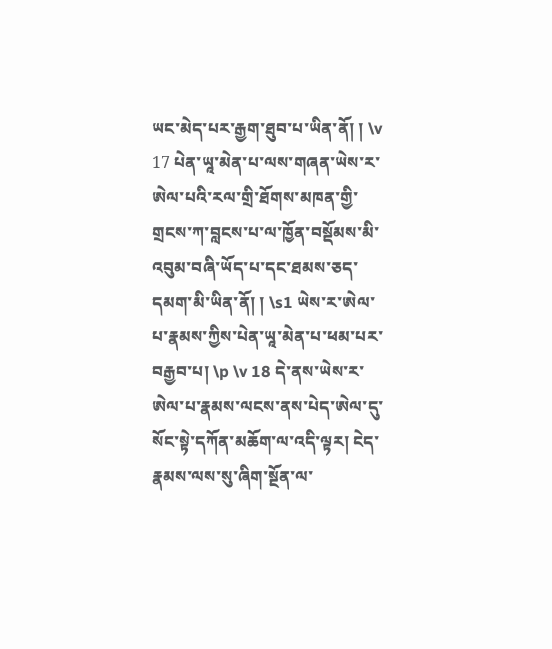ཡང་མེད་པར་རྒྱག་ཐུབ་པ་ཡིན་ནོ། ། \v 17 པེན་ཡཱ་མེན་པ་ལས་གཞན་ཡེས་ར་ཨེལ་པའི་རལ་གྲི་ཐོགས་མཁན་གྱི་གྲངས་ཀ་བླངས་པ་ལ་ཁྱོན་བསྡོམས་མི་འབུམ་བཞི་ཡོད་པ་དང་ཐམས་ཅད་དམག་མི་ཡིན་ནོ། ། \s1 ཡེས་ར་ཨེལ་པ་རྣམས་ཀྱིས་པེན་ཡཱ་མེན་པ་ཕམ་པར་བརྒྱབ་པ། \p \v 18 དེ་ནས་ཡེས་ར་ཨེལ་པ་རྣམས་ལངས་ནས་པེད་ཨེལ་དུ་སོང་སྟེ་དཀོན་མཆོག་ལ་འདི་ལྟར། ངེད་རྣམས་ལས་སུ་ཞིག་སྔོན་ལ་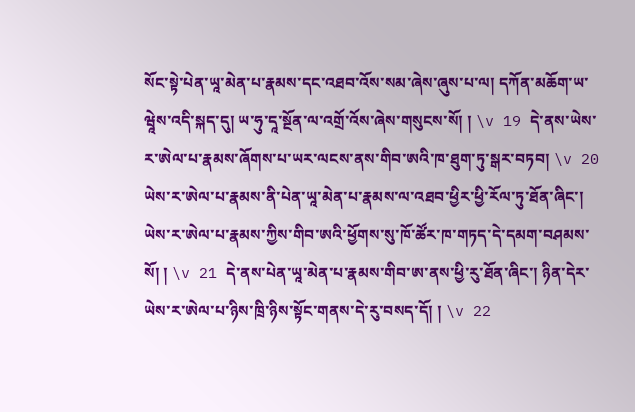སོང་སྟེ་པེན་ཡཱ་མེན་པ་རྣམས་དང་འཐབ་འོས་སམ་ཞེས་ཞུས་པ་ལ། དཀོན་མཆོག་ཡ་ཝཱེས་འདི་སྐད་དུ། ཡ་ཧུ་དཱ་སྔོན་ལ་འགྲོ་འོས་ཞེས་གསུངས་སོ། ། \v 19 དེ་ནས་ཡེས་ར་ཨེལ་པ་རྣམས་ཞོགས་པ་ཡར་ལངས་ནས་གིབ་ཨའི་ཁ་ཐུག་ཏུ་སྒར་བཏབ། \v 20 ཡེས་ར་ཨེལ་པ་རྣམས་ནི་པེན་ཡཱ་མེན་པ་རྣམས་ལ་འཐབ་ཕྱིར་ཕྱི་རོལ་ཏུ་ཐོན་ཞིང་། ཡེས་ར་ཨེལ་པ་རྣམས་ཀྱིས་གིབ་ཨའི་ཕྱོགས་སུ་ཁོ་ཚོར་ཁ་གཏད་དེ་དམག་བཤམས་སོ། ། \v 21 དེ་ནས་པེན་ཡཱ་མེན་པ་རྣམས་གིབ་ཨ་ནས་ཕྱི་རུ་ཐོན་ཞིང་། ཉིན་དེར་ཡེས་ར་ཨེལ་པ་ཉིས་ཁྲི་ཉིས་སྟོང་གནས་དེ་རུ་བསད་དོ། ། \v 22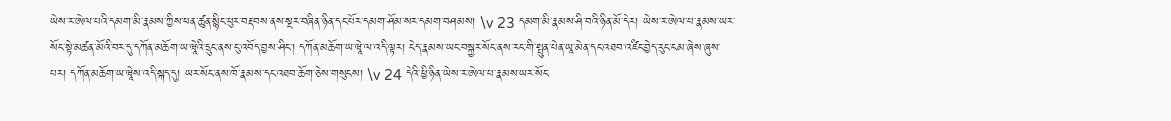ཡེས་ར་ཨེལ་པའི་དམག་མི་རྣམས་ཀྱིས་ཕན་ཚུན་སྙིང་ཕུར་བརྡབས་ནས་སྔར་བཞིན་ཉིན་དང་པོར་དམག་ཤོམ་སར་དམག་བཤམས། \v 23 དམག་མི་རྣམས་ཤི་བའི་ཉིན་མོ་དེར། ཡེས་ར་ཨེལ་པ་རྣམས་ཡར་སོང་སྟེ་མཚན་མོའི་བར་དུ་དཀོན་མཆོག་ཡ་ཝཱེའི་དྲུང་ནས་ངུ་འབོད་བྱས་ཤིང་། དཀོན་མཆོག་ཡ་ཝཱེ་ལ་འདི་ལྟར། ངེད་རྣམས་ཡང་བསྐྱར་སོང་ནས་རང་གི་སྤུན་པེན་ཡཱ་མེན་དང་འཐབ་འཛིང་བྱེད་རུང་ངམ་ཞེས་ཞུས་པར། དཀོན་མཆོག་ཡ་ཝཱེས་འདི་སྐད་དུ། ཡར་སོང་ནས་ཁོ་རྣམས་དང་འཐབ་ཆོག་ཅེས་གསུངས། \v 24 དེའི་ཕྱི་ཉིན་ཡེས་ར་ཨེལ་པ་རྣམས་ཡར་སོང་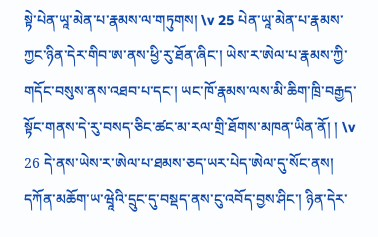སྟེ་པེན་ཡཱ་མེན་པ་རྣམས་ལ་གཏུགས། \v 25 པེན་ཡཱ་མེན་པ་རྣམས་ཀྱང་ཉིན་དེར་གིབ་ཨ་ནས་ཕྱི་རུ་ཐོན་ཞིང་། ཡེས་ར་ཨེལ་པ་རྣམས་ཀྱི་གདོང་བསུས་ནས་འཐབ་པ་དང་། ཡང་ཁོ་རྣམས་ལས་མི་ཆིག་ཁྲི་བརྒྱད་སྟོང་གནས་དེ་རུ་བསད་ཅིང་ཚང་མ་རལ་གྲི་ཐོགས་མཁན་ཡིན་ནོ། ། \v 26 དེ་ནས་ཡེས་ར་ཨེལ་པ་ཐམས་ཅད་ཡར་པེད་ཨེལ་དུ་སོང་ནས། དཀོན་མཆོག་ཡ་ཝཱེའི་དྲུང་དུ་བསྡད་ནས་ངུ་འབོད་བྱས་ཤིང་། ཉིན་དེར་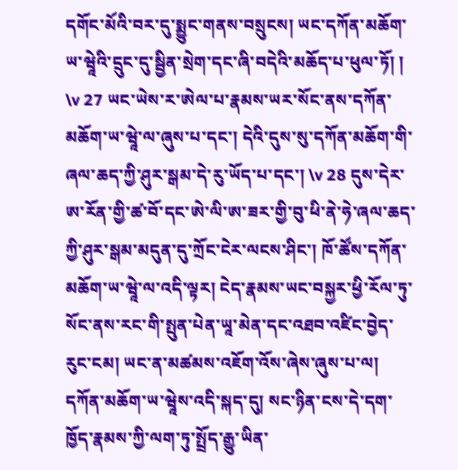དགོང་མོའི་བར་དུ་སྨྱུང་གནས་བསྲུངས། ཡང་དཀོན་མཆོག་ཡ་ཝཱེའི་དྲུང་དུ་སྦྱིན་སྲེག་དང་ཞི་བདེའི་མཆོད་པ་ཕུལ་ཏོ། ། \v 27 ཡང་ཡེས་ར་ཨེལ་པ་རྣམས་ཡར་སོང་ནས་དཀོན་མཆོག་ཡ་ཝཱེ་ལ་ཞུས་པ་དང་། དེའི་དུས་སུ་དཀོན་མཆོག་གི་ཞལ་ཆད་ཀྱི་ཤུར་སྒམ་དེ་རུ་ཡོད་པ་དང་། \v 28 དུས་དེར་ཨ་རོན་གྱི་ཚ་བོ་དང་ཨེ་ལི་ཨ་ཟར་གྱི་བུ་ཕི་ནེ་ཧེ་ཞལ་ཆད་ཀྱི་ཤུར་སྒམ་མདུན་དུ་ཀྲོང་ངེར་ལངས་ཤིང་། ཁོ་ཚོས་དཀོན་མཆོག་ཡ་ཝཱེ་ལ་འདི་ལྟར། ངེད་རྣམས་ཡང་བསྐྱར་ཕྱི་རོལ་ཏུ་སོང་ནས་རང་གི་སྤུན་པེན་ཡཱ་མེན་དང་འཐབ་འཛིང་བྱེད་རུང་ངམ། ཡང་ན་མཚམས་འཇོག་འོས་ཞེས་ཞུས་པ་ལ། དཀོན་མཆོག་ཡ་ཝཱེས་འདི་སྐད་དུ། སང་ཉིན་ངས་དེ་དག་ཁྱོད་རྣམས་ཀྱི་ལག་ཏུ་སྤྲོད་རྒྱུ་ཡིན་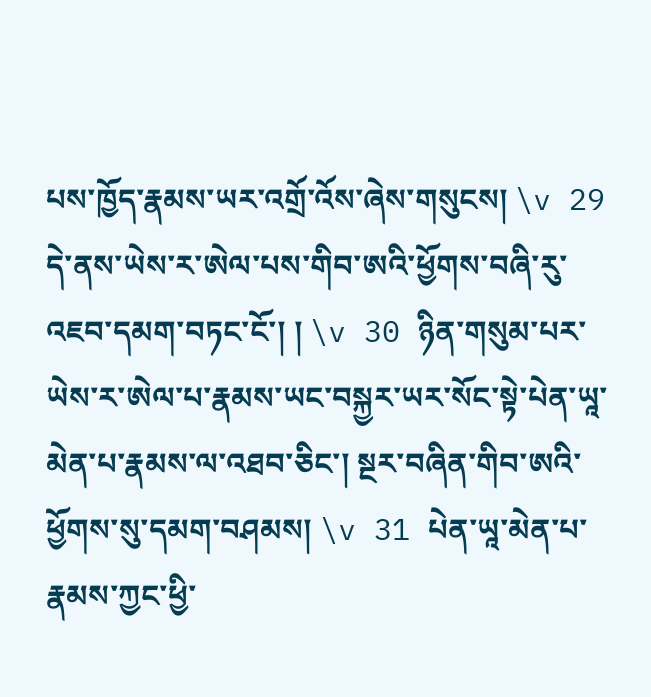པས་ཁྱོད་རྣམས་ཡར་འགྲོ་འོས་ཞེས་གསུངས། \v 29 དེ་ནས་ཡེས་ར་ཨེལ་པས་གིབ་ཨའི་ཕྱོགས་བཞི་རུ་འཇབ་དམག་བཏང་ངོ་། ། \v 30 ཉིན་གསུམ་པར་ཡེས་ར་ཨེལ་པ་རྣམས་ཡང་བསྐྱར་ཡར་སོང་སྟེ་པེན་ཡཱ་མེན་པ་རྣམས་ལ་འཐབ་ཅིང་། སྔར་བཞིན་གིབ་ཨའི་ཕྱོགས་སུ་དམག་བཤམས། \v 31 པེན་ཡཱ་མེན་པ་རྣམས་ཀྱང་ཕྱི་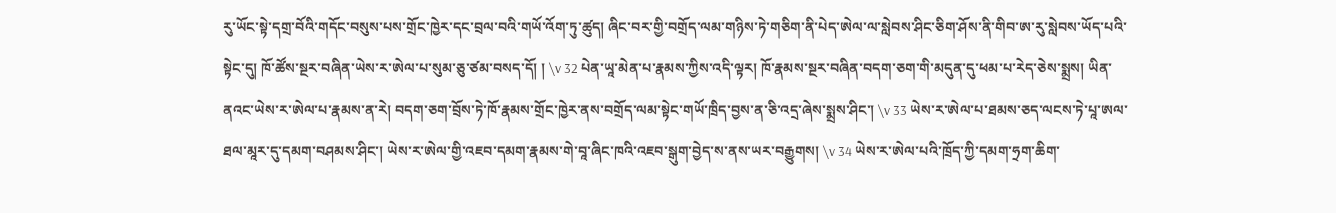རུ་ཡོང་སྟེ་དགྲ་བོའི་གདོང་བསུས་པས་གྲོང་ཁྱེར་དང་བྲལ་བའི་གཡོ་འོག་ཏུ་ཚུད། ཞིང་བར་གྱི་བགྲོད་ལམ་གཉིས་ཏེ་གཅིག་ནི་པེད་ཨེལ་ལ་སླེབས་ཤིང་ཅིག་ཤོས་ནི་གིབ་ཨ་རུ་སླེབས་ཡོད་པའི་སྟེང་དུ། ཁོ་ཚོས་སྔར་བཞིན་ཡེས་ར་ཨེལ་པ་སུམ་ཅུ་ཙམ་བསད་དོ། ། \v 32 པེན་ཡཱ་མེན་པ་རྣམས་ཀྱིས་འདི་ལྟར། ཁོ་རྣམས་སྔར་བཞིན་བདག་ཅག་གི་མདུན་དུ་ཕམ་པ་རེད་ཅེས་སྨྲས། ཡིན་ནའང་ཡེས་ར་ཨེལ་པ་རྣམས་ན་རེ། བདག་ཅག་བྲོས་ཏེ་ཁོ་རྣམས་གྲོང་ཁྱེར་ནས་བགྲོད་ལམ་སྟེང་གཡོ་ཁྲིད་བྱས་ན་ཅི་འདྲ་ཞེས་སྨྲས་ཤིང་། \v 33 ཡེས་ར་ཨེལ་པ་ཐམས་ཅད་ལངས་ཏེ་པཱ་ཨལ་ཐལ་མཱར་དུ་དམག་བཤམས་ཤིང་། ཡེས་ར་ཨེལ་གྱི་འཇབ་དམག་རྣམས་གེ་བཱ་ཞིང་ཁའི་འཇབ་སྒུག་བྱེད་ས་ནས་ཡར་བརྒྱུགས། \v 34 ཡེས་ར་ཨེལ་པའི་ཁྲོད་ཀྱི་དམག་ཧྲག་ཆིག་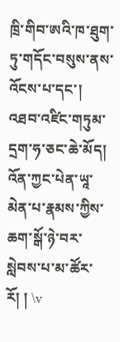ཁྲི་གིབ་ཨའི་ཁ་ཐུག་ཏུ་གདོང་བསུས་ནས་འོངས་པ་དང་། འཐབ་འཛིང་གཏུམ་དྲག་ཧ་ཅང་ཆེ་མོད། འོན་ཀྱང་པེན་ཡཱ་མེན་པ་རྣམས་ཀྱིས་ཆག་སྒོ་ཉེ་བར་སླེབས་པ་མ་ཚོར་རོ། ། \v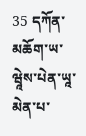35 དཀོན་མཆོག་ཡ་ཝཱེས་པེན་ཡཱ་མེན་པ་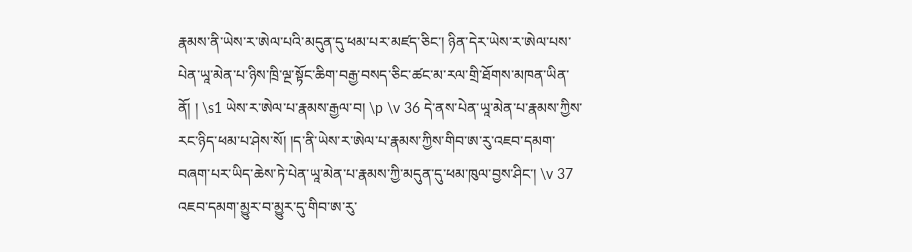རྣམས་ནི་ཡེས་ར་ཨེལ་པའི་མདུན་དུ་ཕམ་པར་མཛད་ཅིང་། ཉིན་དེར་ཡེས་ར་ཨེལ་པས་པེན་ཡཱ་མེན་པ་ཉིས་ཁྲི་ལྔ་སྟོང་ཆིག་བརྒྱ་བསད་ཅིང་ཚང་མ་རལ་གྲི་ཐོགས་མཁན་ཡིན་ནོ། ། \s1 ཡེས་ར་ཨེལ་པ་རྣམས་རྒྱལ་བ། \p \v 36 དེ་ནས་པེན་ཡཱ་མེན་པ་རྣམས་ཀྱིས་རང་ཉིད་ཕམ་པ་ཤེས་སོ། །ད་ནི་ཡེས་ར་ཨེལ་པ་རྣམས་ཀྱིས་གིབ་ཨ་རུ་འཇབ་དམག་བཞག་པར་ཡིད་ཆེས་ཏེ་པེན་ཡཱ་མེན་པ་རྣམས་ཀྱི་མདུན་དུ་ཕམ་ཁུལ་བྱས་ཤིང་། \v 37 འཇབ་དམག་མྱུར་བ་མྱུར་དུ་གིབ་ཨ་རུ་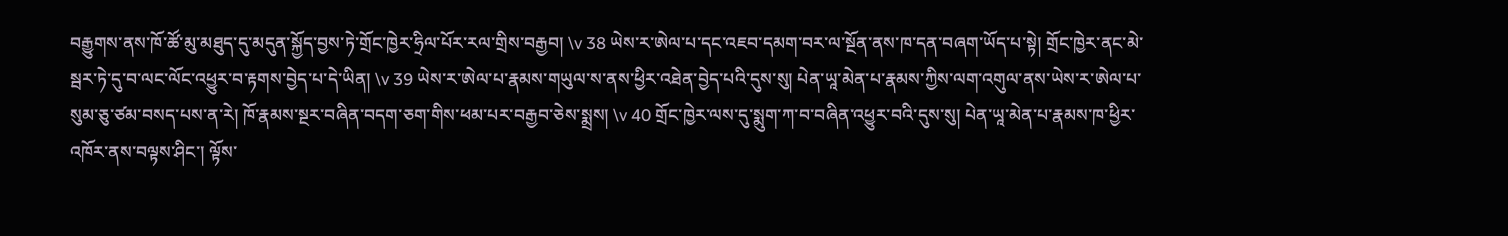བརྒྱུགས་ནས་ཁོ་ཚོ་མུ་མཐུད་དུ་མདུན་སྐྱོད་བྱས་ཏེ་གྲོང་ཁྱེར་ཧྲིལ་པོར་རལ་གྲིས་བརྒྱབ། \v 38 ཡེས་ར་ཨེལ་པ་དང་འཇབ་དམག་བར་ལ་སྔོན་ནས་ཁ་དན་བཞག་ཡོད་པ་སྟེ། གྲོང་ཁྱེར་ནང་མེ་སྦར་ཏེ་དུ་བ་ལང་ལོང་འཕྱུར་བ་རྟགས་བྱེད་པ་དེ་ཡིན། \v 39 ཡེས་ར་ཨེལ་པ་རྣམས་གཡུལ་ས་ནས་ཕྱིར་འཐེན་བྱེད་པའི་དུས་སུ། པེན་ཡཱ་མེན་པ་རྣམས་ཀྱིས་ལག་འགུལ་ནས་ཡེས་ར་ཨེལ་པ་སུམ་ཅུ་ཙམ་བསད་པས་ན་རེ། ཁོ་རྣམས་སྔར་བཞིན་བདག་ཅག་གིས་ཕམ་པར་བརྒྱབ་ཅེས་སྨྲས། \v 40 གྲོང་ཁྱེར་ལས་དུ་སྨུག་ཀ་བ་བཞིན་འཕྱུར་བའི་དུས་སུ། པེན་ཡཱ་མེན་པ་རྣམས་ཁ་ཕྱིར་འཁོར་ནས་བལྟས་ཤིང་། ལྟོས་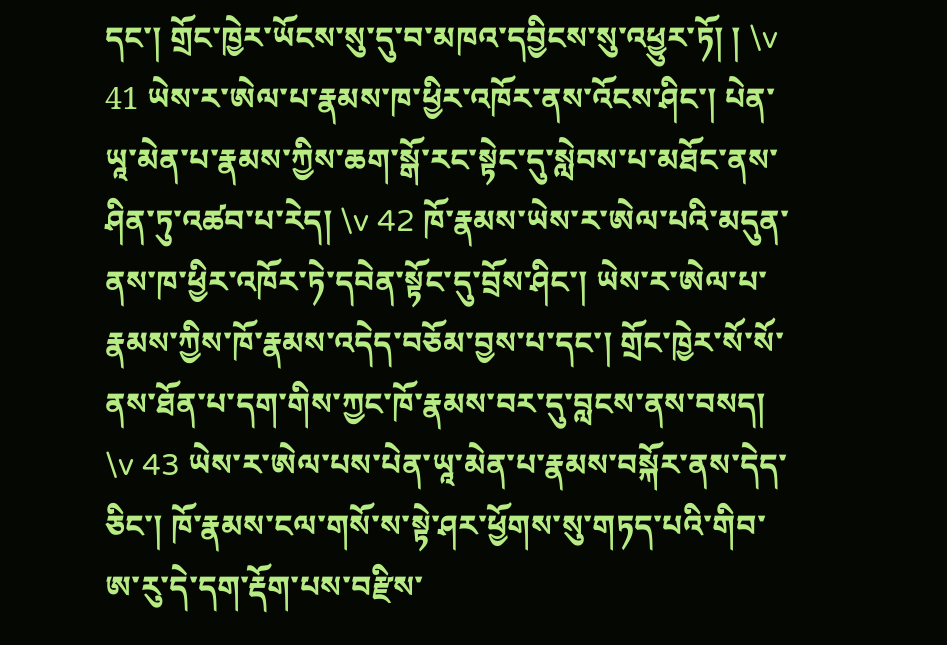དང་། གྲོང་ཁྱེར་ཡོངས་སུ་དུ་བ་མཁའ་དབྱིངས་སུ་འཕྱུར་ཏོ། ། \v 41 ཡེས་ར་ཨེལ་པ་རྣམས་ཁ་ཕྱིར་འཁོར་ནས་འོངས་ཤིང་། པེན་ཡཱ་མེན་པ་རྣམས་ཀྱིས་ཆག་སྒོ་རང་སྟེང་དུ་སླེབས་པ་མཐོང་ནས་ཤིན་ཏུ་འཚབ་པ་རེད། \v 42 ཁོ་རྣམས་ཡེས་ར་ཨེལ་པའི་མདུན་ནས་ཁ་ཕྱིར་འཁོར་ཏེ་དབེན་སྟོང་དུ་བྲོས་ཤིང་། ཡེས་ར་ཨེལ་པ་རྣམས་ཀྱིས་ཁོ་རྣམས་འདེད་བཅོམ་བྱས་པ་དང་། གྲོང་ཁྱེར་སོ་སོ་ནས་ཐོན་པ་དག་གིས་ཀྱང་ཁོ་རྣམས་བར་དུ་བླངས་ནས་བསད། \v 43 ཡེས་ར་ཨེལ་པས་པེན་ཡཱ་མེན་པ་རྣམས་བསྐོར་ནས་དེད་ཅིང་། ཁོ་རྣམས་ངལ་གསོ་ས་སྟེ་ཤར་ཕྱོགས་སུ་གཏད་པའི་གིབ་ཨ་རུ་དེ་དག་རྡོག་པས་བརྫིས་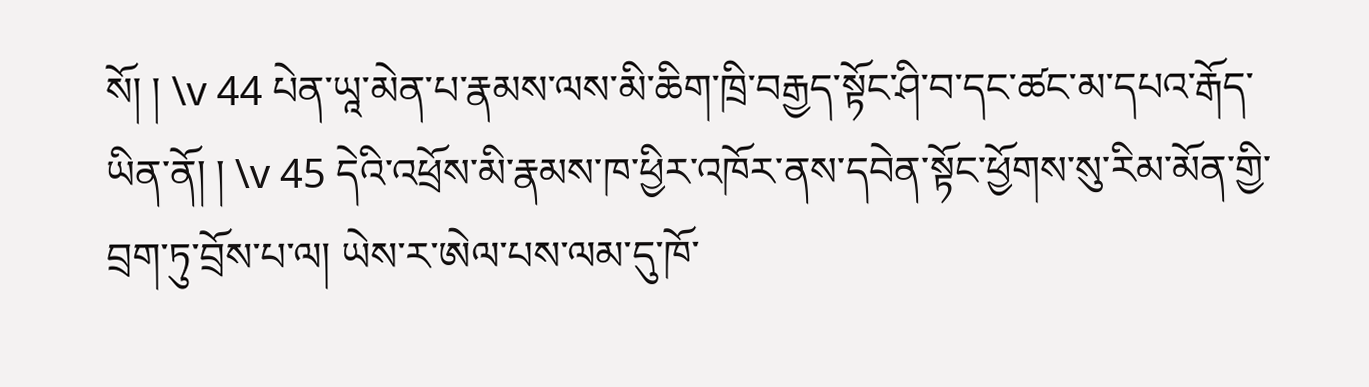སོ། ། \v 44 པེན་ཡཱ་མེན་པ་རྣམས་ལས་མི་ཆིག་ཁྲི་བརྒྱད་སྟོང་ཤི་བ་དང་ཚང་མ་དཔའ་རྒོད་ཡིན་ནོ། ། \v 45 དེའི་འཕྲོས་མི་རྣམས་ཁ་ཕྱིར་འཁོར་ནས་དབེན་སྟོང་ཕྱོགས་སུ་རིམ་མོན་གྱི་བྲག་ཏུ་བྲོས་པ་ལ། ཡེས་ར་ཨེལ་པས་ལམ་དུ་ཁོ་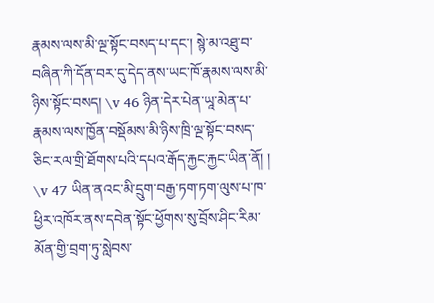རྣམས་ལས་མི་ལྔ་སྟོང་བསད་པ་དང་། སྙེ་མ་འཐུ་བ་བཞིན་ཀི་དོན་བར་དུ་དེད་ནས་ཡང་ཁོ་རྣམས་ལས་མི་ཉིས་སྟོང་བསད། \v 46 ཉིན་དེར་པེན་ཡཱ་མེན་པ་རྣམས་ལས་ཁྱོན་བསྡོམས་མི་ཉིས་ཁྲི་ལྔ་སྟོང་བསད་ཅིང་རལ་གྲི་ཐོགས་པའི་དཔའ་རྒོད་རྐྱང་རྐྱང་ཡིན་ནོ། ། \v 47 ཡིན་ནའང་མི་དྲུག་བརྒྱ་ཏག་ཏག་ལུས་པ་ཁ་ཕྱིར་འཁོར་ནས་དབེན་སྟོང་ཕྱོགས་སུ་བྲོས་ཤིང་རིམ་མོན་གྱི་བྲག་ཏུ་སླེབས་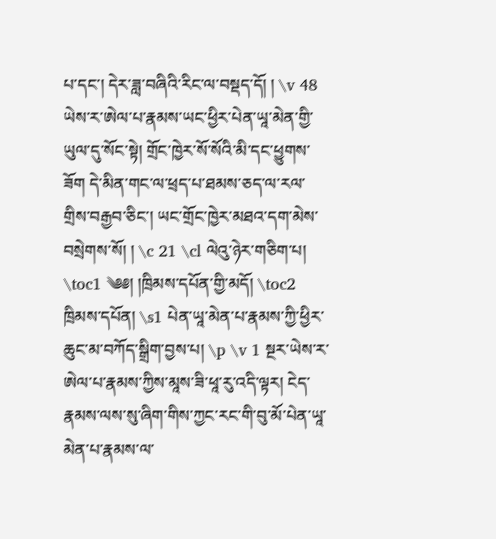པ་དང་། དེར་ཟླ་བཞིའི་རིང་ལ་བསྡད་དོ། ། \v 48 ཡེས་ར་ཨེལ་པ་རྣམས་ཡང་ཕྱིར་པེན་ཡཱ་མེན་གྱི་ཡུལ་དུ་སོང་སྟེ། གྲོང་ཁྱེར་སོ་སོའི་མི་དང་ཕྱུགས་ཟོག དེ་མིན་གང་ལ་ཕྲད་པ་ཐམས་ཅད་ལ་རལ་གྲིས་བརྒྱབ་ཅིང་། ཡང་གྲོང་ཁྱེར་མཐའ་དག་མེས་བསྲེགས་སོ། ། \c 21 \cl ལེའུ་ཉེར་གཅིག་པ། \toc1 ༄༅། །ཁྲིམས་དཔོན་གྱི་མདོ། \toc2 ཁྲིམས་དཔོན། \s1 པེན་ཡཱ་མེན་པ་རྣམས་ཀྱི་ཕྱིར་ཆུང་མ་བཀོད་སྒྲིག་བྱས་པ། \p \v 1 སྔར་ཡེས་ར་ཨེལ་པ་རྣམས་ཀྱིས་མཱས་ཟི་ཕཱ་རུ་འདི་ལྟར། ངེད་རྣམས་ལས་སུ་ཞིག་གིས་ཀྱང་རང་གི་བུ་མོ་པེན་ཡཱ་མེན་པ་རྣམས་ལ་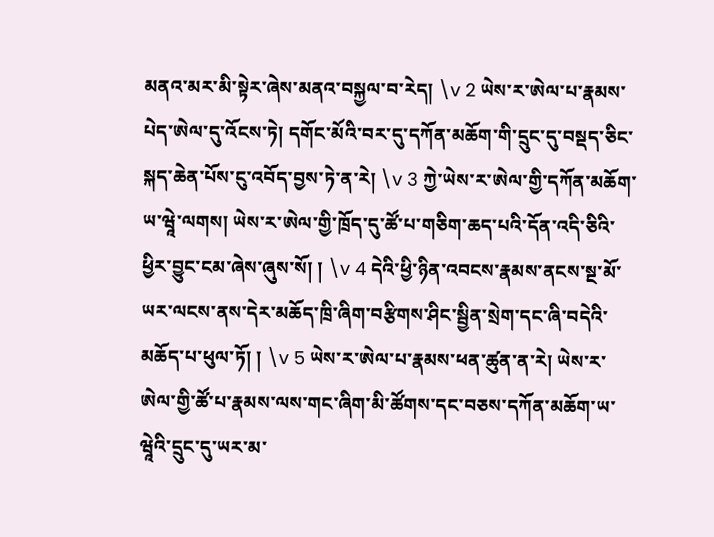མནའ་མར་མི་སྟེར་ཞེས་མནའ་བསྐྱལ་བ་རེད། \v 2 ཡེས་ར་ཨེལ་པ་རྣམས་པེད་ཨེལ་དུ་འོངས་ཏེ། དགོང་མོའི་བར་དུ་དཀོན་མཆོག་གི་དྲུང་དུ་བསྡད་ཅིང་སྐད་ཆེན་པོས་ངུ་འབོད་བྱས་ཏེ་ན་རེ། \v 3 ཀྱེ་ཡེས་ར་ཨེལ་གྱི་དཀོན་མཆོག་ཡ་ཝཱེ་ལགས། ཡེས་ར་ཨེལ་གྱི་ཁྲོད་དུ་ཚོ་པ་གཅིག་ཆད་པའི་དོན་འདི་ཅིའི་ཕྱིར་བྱུང་ངམ་ཞེས་ཞུས་སོ། ། \v 4 དེའི་ཕྱི་ཉིན་འབངས་རྣམས་ནངས་སྔ་མོ་ཡར་ལངས་ནས་དེར་མཆོད་ཁྲི་ཞིག་བརྩིགས་ཤིང་སྦྱིན་སྲེག་དང་ཞི་བདེའི་མཆོད་པ་ཕུལ་ཏོ། ། \v 5 ཡེས་ར་ཨེལ་པ་རྣམས་ཕན་ཚུན་ན་རེ། ཡེས་ར་ཨེལ་གྱི་ཚོ་པ་རྣམས་ལས་གང་ཞིག་མི་ཚོགས་དང་བཅས་དཀོན་མཆོག་ཡ་ཝཱེའི་དྲུང་དུ་ཡར་མ་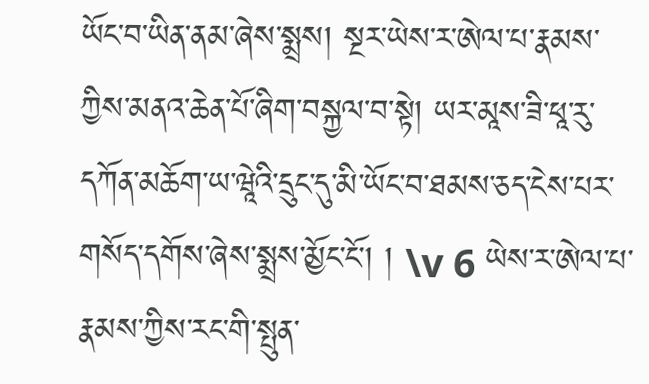ཡོང་བ་ཡིན་ནམ་ཞེས་སྨྲས། སྔར་ཡེས་ར་ཨེལ་པ་རྣམས་ཀྱིས་མནའ་ཆེན་པོ་ཞིག་བསྐྱལ་བ་སྟེ། ཡར་མཱས་ཟི་ཕཱ་རུ་དཀོན་མཆོག་ཡ་ཝཱེའི་དྲུང་དུ་མི་ཡོང་བ་ཐམས་ཅད་ངེས་པར་གསོད་དགོས་ཞེས་སྨྲས་མྱོང་ངོ་། ། \v 6 ཡེས་ར་ཨེལ་པ་རྣམས་ཀྱིས་རང་གི་སྤུན་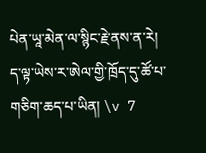པེན་ཡཱ་མེན་ལ་སྙིང་རྗེ་ནས་ན་རེ། ད་ལྟ་ཡེས་ར་ཨེལ་གྱི་ཁྲོད་དུ་ཚོ་པ་གཅིག་ཆད་པ་ཡིན། \v 7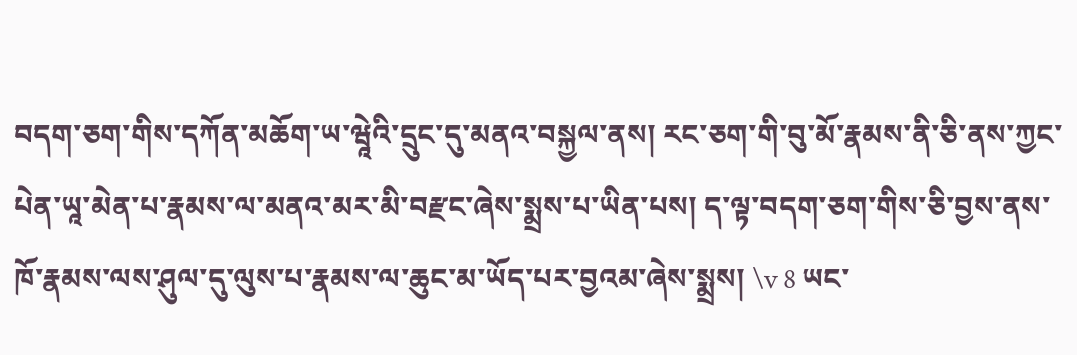བདག་ཅག་གིས་དཀོན་མཆོག་ཡ་ཝཱེའི་དྲུང་དུ་མནའ་བསྐྱལ་ནས། རང་ཅག་གི་བུ་མོ་རྣམས་ནི་ཅི་ནས་ཀྱང་པེན་ཡཱ་མེན་པ་རྣམས་ལ་མནའ་མར་མི་བརྫང་ཞེས་སྨྲས་པ་ཡིན་པས། ད་ལྟ་བདག་ཅག་གིས་ཅི་བྱས་ནས་ཁོ་རྣམས་ལས་ཤུལ་དུ་ལུས་པ་རྣམས་ལ་ཆུང་མ་ཡོད་པར་བྱའམ་ཞེས་སྨྲས། \v 8 ཡང་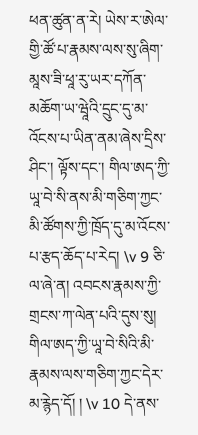ཕན་ཚུན་ན་རེ། ཡེས་ར་ཨེལ་གྱི་ཚོ་པ་རྣམས་ལས་སུ་ཞིག་མཱས་ཟི་ཕཱ་རུ་ཡར་དཀོན་མཆོག་ཡ་ཝཱེའི་དྲུང་དུ་མ་འོངས་པ་ཡིན་ནམ་ཞེས་དྲིས་ཤིང་། ལྟོས་དང་། གིལ་ཨད་ཀྱི་ཡཱ་བེ་སི་ནས་མི་གཅིག་ཀྱང་མི་ཚོགས་ཀྱི་ཁྲོད་དུ་མ་འོངས་པ་རྩད་ཆོད་པ་རེད། \v 9 ཅི་ལ་ཞེ་ན། འབངས་རྣམས་ཀྱི་གྲངས་ཀ་ལེན་པའི་དུས་སུ། གིལ་ཨད་ཀྱི་ཡཱ་བེ་སིའི་མི་རྣམས་ལས་གཅིག་ཀྱང་དེར་མ་རྙེད་དོ། ། \v 10 དེ་ནས་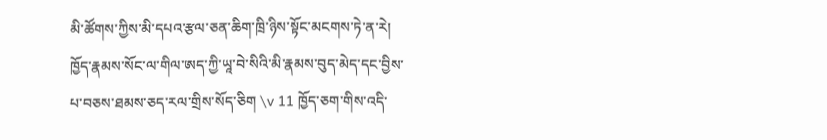མི་ཚོགས་ཀྱིས་མི་དཔའ་རྩལ་ཅན་ཆིག་ཁྲི་ཉིས་སྟོང་མངགས་ཏེ་ན་རེ། ཁྱོད་རྣམས་སོང་ལ་གིལ་ཨད་ཀྱི་ཡཱ་བེ་སིའི་མི་རྣམས་བུད་མེད་དང་བྱིས་པ་བཅས་ཐམས་ཅད་རལ་གྲིས་སོད་ཅིག \v 11 ཁྱོད་ཅག་གིས་འདི་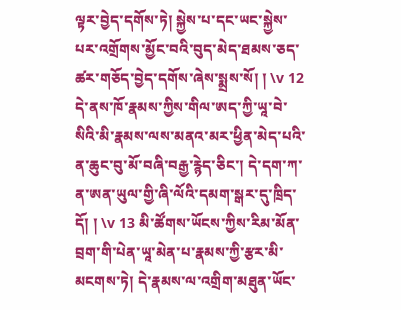ལྟར་བྱེད་དགོས་ཏེ། སྐྱེས་པ་དང་ཡང་སྐྱེས་པར་འགྲོགས་མྱོང་བའི་བུད་མེད་ཐམས་ཅད་ཚར་གཅོད་བྱེད་དགོས་ཞེས་སྨྲས་སོ། ། \v 12 དེ་ནས་ཁོ་རྣམས་ཀྱིས་གིལ་ཨད་ཀྱི་ཡཱ་བེ་སིའི་མི་རྣམས་ལས་མནའ་མར་ཕྱིན་མེད་པའི་ན་ཆུང་བུ་མོ་བཞི་བརྒྱ་རྙེད་ཅིང་། དེ་དག་ཀ་ན་ཨན་ཡུལ་གྱི་ཞི་ལོའི་དམག་སྒར་དུ་ཁྲིད་དོ། ། \v 13 མི་ཚོགས་ཡོངས་ཀྱིས་རིམ་མོན་བྲག་གི་པེན་ཡཱ་མེན་པ་རྣམས་ཀྱི་རྩར་མི་མངགས་ཏེ། དེ་རྣམས་ལ་འགྲིག་མཐུན་ཡོང་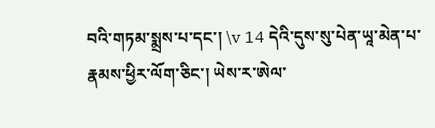བའི་གཏམ་སྨྲས་པ་དང་། \v 14 དེའི་དུས་སུ་པེན་ཡཱ་མེན་པ་རྣམས་ཕྱིར་ལོག་ཅིང་། ཡེས་ར་ཨེལ་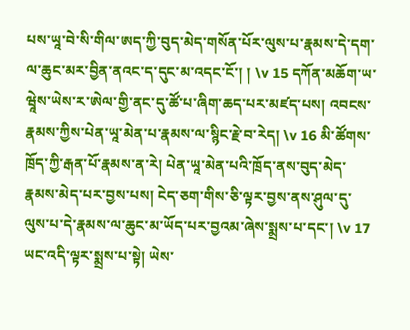པས་ཡཱ་བེ་སི་གིལ་ཨད་ཀྱི་བུད་མེད་གསོན་པོར་ལུས་པ་རྣམས་དེ་དག་ལ་ཆུང་མར་བྱིན་ནའང་ད་དུང་མ་འདང་ངོ་། ། \v 15 དཀོན་མཆོག་ཡ་ཝཱེས་ཡེས་ར་ཨེལ་གྱི་ནང་དུ་ཚོ་པ་ཞིག་ཆད་པར་མཛད་པས། འབངས་རྣམས་ཀྱིས་པེན་ཡཱ་མེན་པ་རྣམས་ལ་སྙིང་རྗེ་བ་རེད། \v 16 མི་ཚོགས་ཁྲོད་ཀྱི་རྒན་པོ་རྣམས་ན་རེ། པེན་ཡཱ་མེན་པའི་ཁྲོད་ནས་བུད་མེད་རྣམས་མེད་པར་བྱས་པས། ངེད་ཅག་གིས་ཅི་ལྟར་བྱས་ནས་ཤུལ་དུ་ལུས་པ་དེ་རྣམས་ལ་ཆུང་མ་ཡོད་པར་བྱའམ་ཞེས་སྨྲས་པ་དང་། \v 17 ཡང་འདི་ལྟར་སྨྲས་པ་སྟེ། ཡེས་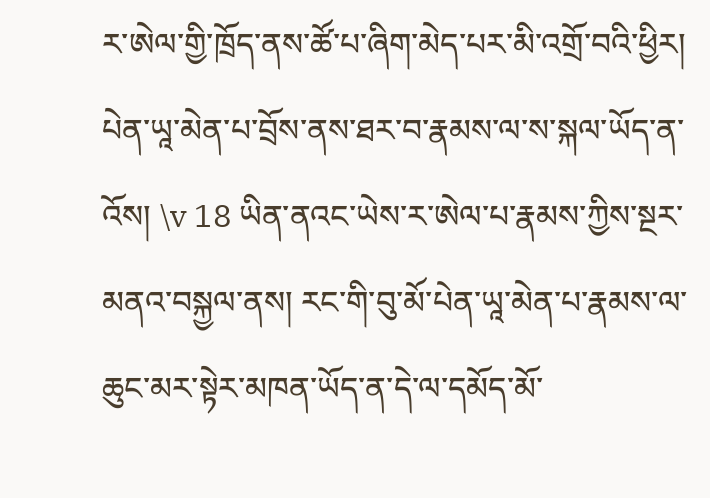ར་ཨེལ་གྱི་ཁྲོད་ནས་ཚོ་པ་ཞིག་མེད་པར་མི་འགྲོ་བའི་ཕྱིར། པེན་ཡཱ་མེན་པ་བྲོས་ནས་ཐར་བ་རྣམས་ལ་ས་སྐལ་ཡོད་ན་འོས། \v 18 ཡིན་ནའང་ཡེས་ར་ཨེལ་པ་རྣམས་ཀྱིས་སྔར་མནའ་བསྐྱལ་ནས། རང་གི་བུ་མོ་པེན་ཡཱ་མེན་པ་རྣམས་ལ་ཆུང་མར་སྟེར་མཁན་ཡོད་ན་དེ་ལ་དམོད་མོ་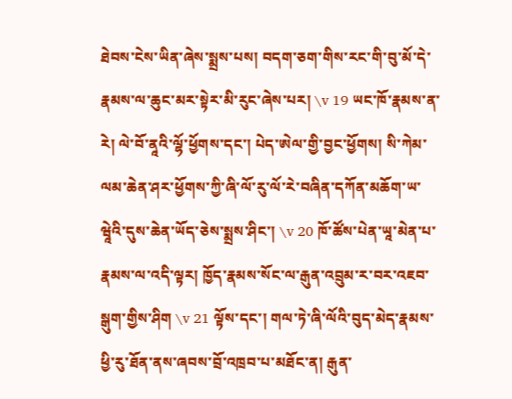ཐེབས་ངེས་ཡིན་ཞེས་སྨྲས་པས། བདག་ཅག་གིས་རང་གི་བུ་མོ་དེ་རྣམས་ལ་ཆུང་མར་སྟེར་མི་རུང་ཞེས་པར། \v 19 ཡང་ཁོ་རྣམས་ན་རེ། ལེ་བོ་ནཱའི་ལྷོ་ཕྱོགས་དང་། པེད་ཨེལ་གྱི་བྱང་ཕྱོགས། སི་ཀེམ་ལམ་ཆེན་ཤར་ཕྱོགས་ཀྱི་ཞི་ལོ་རུ་ལོ་རེ་བཞིན་དཀོན་མཆོག་ཡ་ཝཱེའི་དུས་ཆེན་ཡོད་ཅེས་སྨྲས་ཤིང་། \v 20 ཁོ་ཚོས་པེན་ཡཱ་མེན་པ་རྣམས་ལ་འདི་ལྟར། ཁྱོད་རྣམས་སོང་ལ་རྒུན་འབྲུམ་ར་བར་འཇབ་སྒུག་གྱིས་ཤིག \v 21 ལྟོས་དང་། གལ་ཏེ་ཞི་ལོའི་བུད་མེད་རྣམས་ཕྱི་རུ་ཐོན་ནས་ཞབས་བྲོ་འཁྲབ་པ་མཐོང་ན། རྒུན་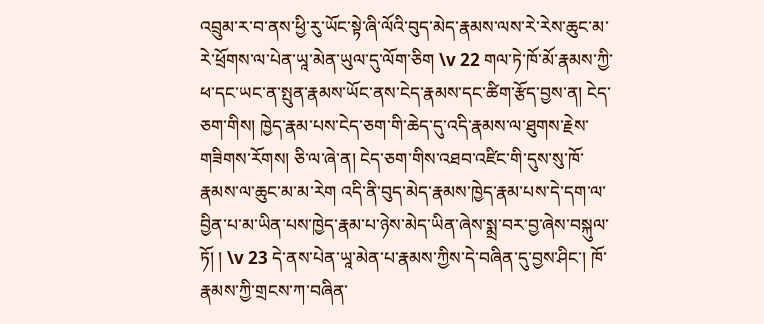འབྲུམ་ར་བ་ནས་ཕྱི་རུ་ཡོང་སྟེ་ཞི་ལོའི་བུད་མེད་རྣམས་ལས་རེ་རེས་ཆུང་མ་རེ་ཕྲོགས་ལ་པེན་ཡཱ་མེན་ཡུལ་དུ་ལོག་ཅིག \v 22 གལ་ཏེ་ཁོ་མོ་རྣམས་ཀྱི་ཕ་དང་ཡང་ན་སྤུན་རྣམས་ཡོང་ནས་ངེད་རྣམས་དང་ཚིག་རྩོད་བྱས་ན། ངེད་ཅག་གིས། ཁྱེད་རྣམ་པས་ངེད་ཅག་གི་ཆེད་དུ་འདི་རྣམས་ལ་ཐུགས་རྗེས་གཟིགས་རོགས། ཅི་ལ་ཞེ་ན། ངེད་ཅག་གིས་འཐབ་འཛིང་གི་དུས་སུ་ཁོ་རྣམས་ལ་ཆུང་མ་མ་རེག འདི་ནི་བུད་མེད་རྣམས་ཁྱེད་རྣམ་པས་དེ་དག་ལ་བྱིན་པ་མ་ཡིན་པས་ཁྱེད་རྣམ་པ་ཉེས་མེད་ཡིན་ཞེས་སྨྲ་བར་བྱ་ཞེས་བསྐུལ་ཏོ། ། \v 23 དེ་ནས་པེན་ཡཱ་མེན་པ་རྣམས་ཀྱིས་དེ་བཞིན་དུ་བྱས་ཤིང་། ཁོ་རྣམས་ཀྱི་གྲངས་ཀ་བཞིན་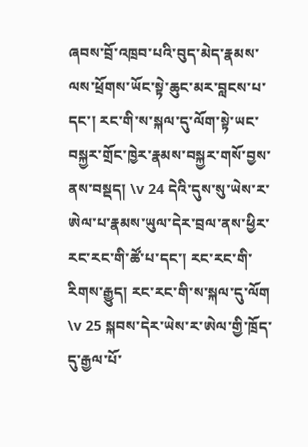ཞབས་བྲོ་འཁྲབ་པའི་བུད་མེད་རྣམས་ལས་ཕྲོགས་ཡོང་སྟེ་ཆུང་མར་བླངས་པ་དང་། རང་གི་ས་སྐལ་དུ་ལོག་སྟེ་ཡང་བསྐྱར་གྲོང་ཁྱེར་རྣམས་བསྐྱར་གསོ་བྱས་ནས་བསྡད། \v 24 དེའི་དུས་སུ་ཡེས་ར་ཨེལ་པ་རྣམས་ཡུལ་དེར་བྲལ་ནས་ཕྱིར་རང་རང་གི་ཚོ་པ་དང་། རང་རང་གི་རིགས་རྒྱུད། རང་རང་གི་ས་སྐལ་དུ་ལོག \v 25 སྐབས་དེར་ཡེས་ར་ཨེལ་གྱི་ཁྲོད་དུ་རྒྱལ་པོ་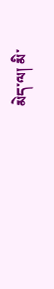མེད་ལ། མི་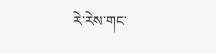རེ་རེས་གང་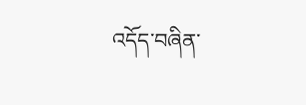འདོད་བཞིན་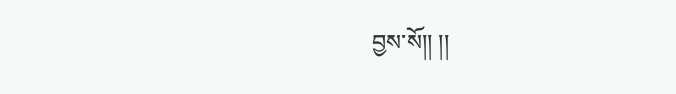བྱས་སོ།། །།